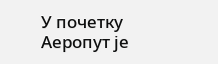У почетку Аеропут је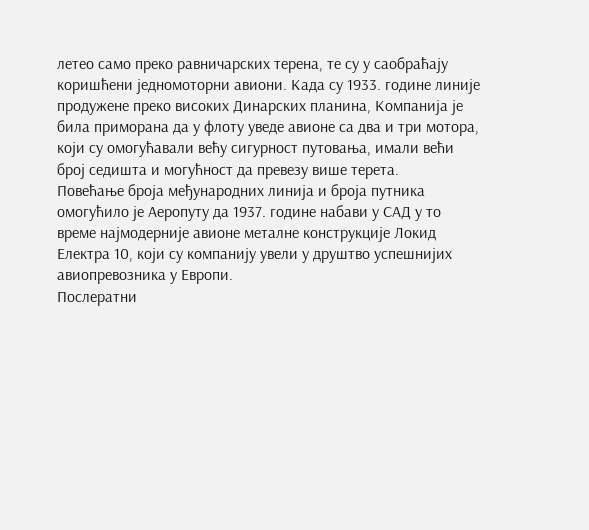летео само преко равничарских терена, те су у саобраћају коришћени једномоторни авиони. Када су 1933. године линије продужене преко високих Динарских планина, Компанија је била приморана да у флоту уведе авионе са два и три мотора, који су омогућавали већу сигурност путовања, имали већи број седишта и могућност да превезу више терета.
Повећање броја међународних линија и броја путника омогућило је Аеропуту да 1937. године набави у САД у то време најмодерније авионе металне конструкције Локид Електра 10, који су компанију увели у друштво успешнијих авиопревозника у Европи.
Послератни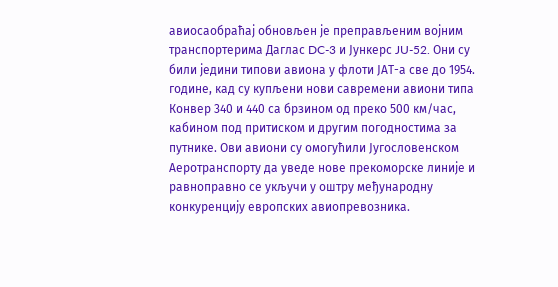авиосаобраћај обновљен је преправљеним војним транспортерима Даглас DC-3 и Јункерс JU-52. Они су били једини типови авиона у флоти ЈАТ-а све до 1954. године, кад су купљени нови савремени авиони типа Конвер 340 и 440 са брзином од преко 500 км/час, кабином под притиском и другим погодностима за путнике. Ови авиони су омогућили Југословенском Аеротранспорту да уведе нове прекоморске линије и равноправно се укључи у оштру међународну конкуренцију европских авиопревозника.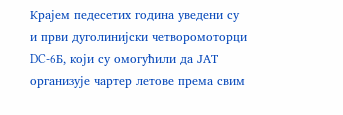Крајем педесетих година уведени су и први дуголинијски четворомоторци DC-6Б, који су омогућили да ЈАТ организује чартер летове према свим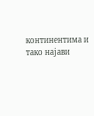континентима и тако најави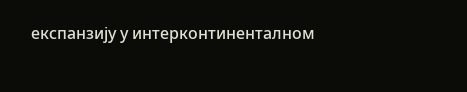експанзију у интерконтиненталном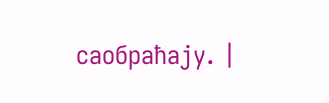саобраћају. |